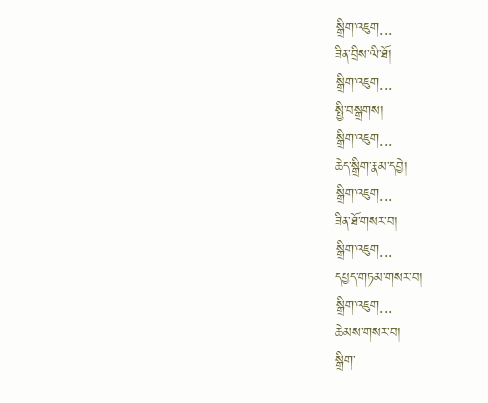སྒྲིག་འཇུག...
ཟིན་བྲིས་ལི་ཐོ།
སྒྲིག་འཇུག...
སྤྱི་བསྒྲགས།
སྒྲིག་འཇུག...
ཆེད་སྒྲིག་རྣམ་དབྱེ།
སྒྲིག་འཇུག...
ཟིན་ཐོ་གསར་བ།
སྒྲིག་འཇུག...
དཔྱད་གཏམ་གསར་བ།
སྒྲིག་འཇུག...
ཆེམས་གསར་བ།
སྒྲིག་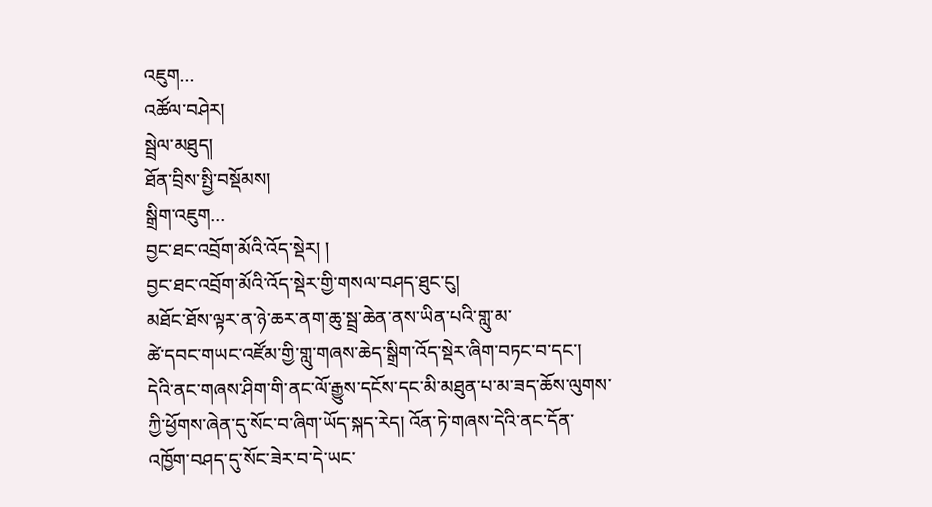འཇུག...
འཚོལ་བཤེར།
སྦྲེལ་མཐུད།
ཐོན་བྲིས་སྤྱི་བསྡོམས།
སྒྲིག་འཇུག...
བྱང་ཐང་འབྲོག་མོའི་འོད་སྡེར། །
བྱང་ཐང་འབྲོག་མོའི་འོད་སྡེར་གྱི་གསལ་བཤད་ཐུང་ངུ།
མཐོང་ཐོས་ལྟར་ན་ཉེ་ཆར་ནག་ཆུ་སྦྲ་ཆེན་ནས་ཡིན་པའི་གླུ་མ་
ཚེ་དབང་གཡང་འཛོམ་གྱི་གླུ་གཞས་ཆེད་སྒྲིག་འོད་སྡེར་ཞིག་བཏང་བ་དང་།
དེའི་ནང་གཞས་ཤིག་གི་ནང་ལོ་རྒྱུས་དངོས་དང་མི་མཐུན་པ་མ་ཟད་ཆོས་ལུགས་
ཀྱི་ཕྱོགས་ཞེན་དུ་སོང་བ་ཞིག་ཡོད་སྐད་རེད། འོན་ཏེ་གཞས་དེའི་ནང་དོན་
འཁྱོག་བཤད་དུ་སོང་ཟེར་བ་དེ་ཡང་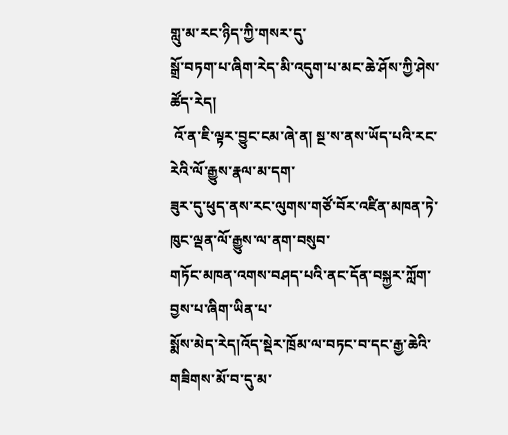གླུ་མ་རང་ཉིད་ཀྱི་གསར་དུ་
སྒྲོ་བཏག་པ་ཞིག་རེད་མི་འདུག་པ་མང་ཆེ་ཤོས་ཀྱི་ཤེས་ཚོད་རེད།
 འོ་ན་ཇི་ལྟར་བྱུང་ངམ་ཞེ་ན། སྔ་ས་ནས་ཡོད་པའི་རང་རེའི་ལོ་རྒྱུས་རྣལ་མ་དག་
ཟུར་དུ་ཕུད་ནས་རང་ལུགས་གཙོ་བོར་འཛིན་མཁན་ཏེ་ཁུང་ལྡན་ལོ་རྒྱུས་ལ་ནག་བསུབ་
གཏོང་མཁན་འགས་བཤད་པའི་ནང་དོན་བསྐྱར་ཀློག་བྱས་པ་ཞིག་ཡིན་པ་
སྨོས་མེད་རེད།འོད་སྡེར་ཁྲོམ་ལ་བཏང་བ་དང་རྒྱ་ཆེའི་གཟིགས་མོ་བ་དུ་མ་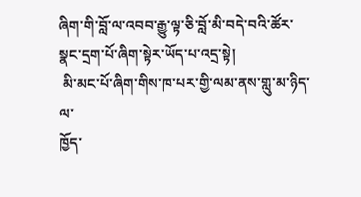ཞིག་གི་བློ་ལ་འབབ་རྒྱུ་ལྟ་ཅི་བློ་མི་བདེ་བའི་ཚོར་སྣང་དྲག་པོ་ཞིག་སྟེར་ཡོད་པ་འདྲ་སྟེ།
 མི་མང་པོ་ཞིག་གིས་ཁ་པར་གྱི་ལམ་ནས་གླུ་མ་ཉིད་ལ་
ཁྱོད་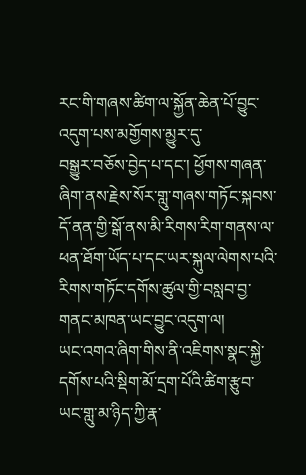རང་གི་གཞས་ཚིག་ལ་སྐྱོན་ཆེན་པོ་བྱུང་འདུག་པས་མགྱོགས་མྱུར་དུ་
བསྒྱུར་བཅོས་བྱེད་པ་དང་། ཕྱོགས་གཞན་ཞིག་ནས་རྗེས་སོར་གླུ་གཞས་གཏོང་སྐབས་
དོ་ནན་གྱི་སྒོ་ནས་མི་རིགས་རིག་གནས་ལ་ཕན་ཐོག་ཡོད་པ་དང་ཡར་སྐུལ་ལེགས་པའི་
རིགས་གཏོང་དགོས་ཚུལ་གྱི་བསླབ་བྱ་གནང་མཁན་ཡང་བྱུང་འདུག་ལ།
ཡང་འགའ་ཞིག་གིས་ནི་འཇིགས་སྣང་སྐྱེ་དགོས་པའི་སྡིག་མོ་དྲག་པོའི་ཚིག་རྩུབ་
ཡང་གླུ་མ་ཉིད་ཀྱི་རྣ་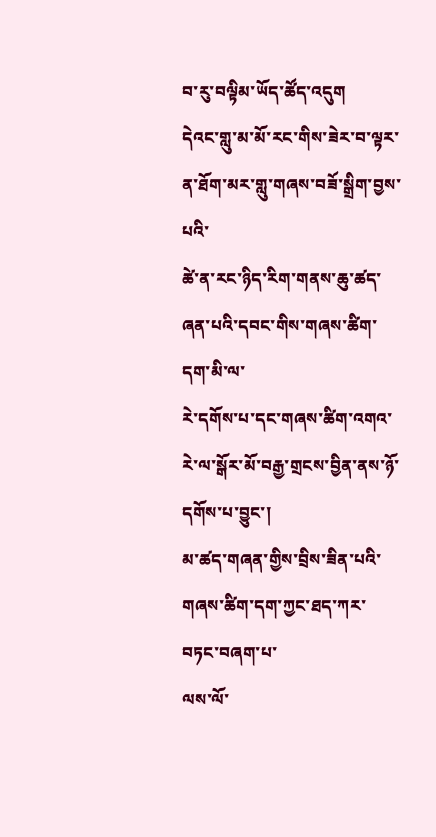བ་རུ་བལྟིམ་ཡོད་ཚོད་འདུག
དེའང་གླུ་མ་མོ་རང་གིས་ཟེར་བ་ལྟར་ན་ཐོག་མར་གླུ་གཞས་བཟོ་སྒྲིག་བྱས་པའི་
ཚེ་ན་རང་ཉིད་རིག་གནས་ཆུ་ཚད་ཞན་པའི་དབང་གིས་གཞས་ཚིག་དག་མི་ལ་
རེ་དགོས་པ་དང་གཞས་ཚིག་འགའ་རེ་ལ་སྒོར་མོ་བརྒྱ་གྲངས་བྱིན་ནས་ཉོ་དགོས་པ་བྱུང་།
མ་ཚད་གཞན་གྱིས་བྲིས་ཟིན་པའི་གཞས་ཚིག་དག་ཀྱང་ཐད་ཀར་བཏང་བཞག་པ་
ལས་ལོ་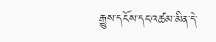རྒྱུས་དངོས་དང་འཚམ་མིན་དེ་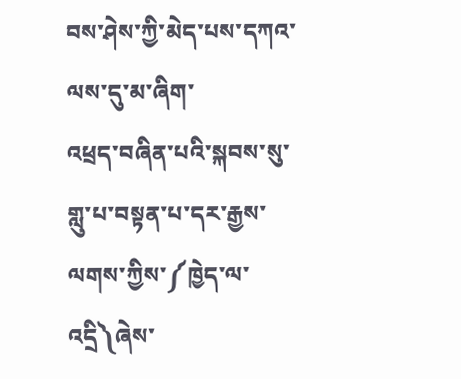བས་ཤེས་ཀྱི་མེད་པས་དཀའ་ལས་དུ་མ་ཞིག་
འཕྲད་བཞིན་པའི་སྐབས་སུ་གླུ་པ་བསྟན་པ་དར་རྒྱས་ལགས་ཀྱིས་༼ཁྱེད་ལ་འདྲི༽ཞེས་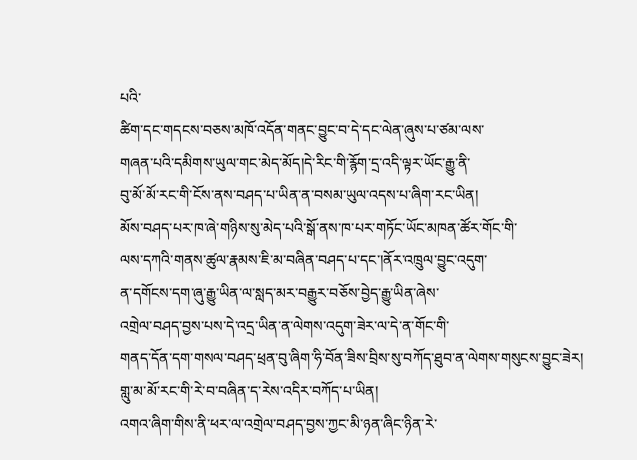པའི་
ཚིག་དང་གདངས་བཅས་མཁོ་འདོན་གནང་བྱུང་བ་དེ་དང་ལེན་ཞུས་པ་ཙམ་ལས་
གཞན་པའི་དམིགས་ཡུལ་གང་མེད་མོད།དེ་རིང་གི་རྙོག་དྲ་འདི་ལྟར་ཡོང་རྒྱུ་ནི་
བུ་མོ་མོ་རང་གི་ངོས་ནས་བཤད་པ་ཡིན་ན་བསམ་ཡུལ་འདས་པ་ཞིག་རང་ཡིན།
མོས་བཤད་པར་ཁ་ཞེ་གཉིས་སུ་མེད་པའི་སྒོ་ནས་ཁ་པར་གཏོང་ཡོང་མཁན་ཚོར་གོང་གི་
ལས་དཀའི་གནས་ཚུལ་རྣམས་ཇི་མ་བཞིན་བཤད་པ་དང་།ནོར་འཁྲུལ་བྱུང་འདུག་
ན་དགོངས་དག་ཞུ་རྒྱུ་ཡིན་ལ་སླད་མར་བརྒྱུར་བཅོས་བྱེད་རྒྱུ་ཡིན་ཞེས་
འགྲེལ་བཤད་བྱས་པས་དེ་འདྲ་ཡིན་ན་ལེགས་འདུག་ཟེར་ལ་དེ་ན་གོང་གི་
གནད་དོན་དག་གསལ་བཤད་ཕྲན་བུ་ཞིག་ཧི་བོན་ཟིས་བྲིས་སུ་བཀོད་ཐུབ་ན་ལེགས་གསུངས་བྱུང་ཟེར།
གླུ་མ་མོ་རང་གི་རེ་བ་བཞིན་ད་རེས་འདིར་བཀོད་པ་ཡིན།
འགའ་ཞིག་གིས་ནི་ཕར་ལ་འགྲེལ་བཤད་བྱས་ཀྱང་མི་ཉན་ཞིང་ཉིན་རེ་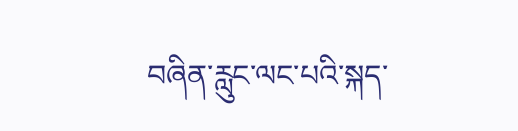བཞིན་རླུང་ལང་པའི་སྐད་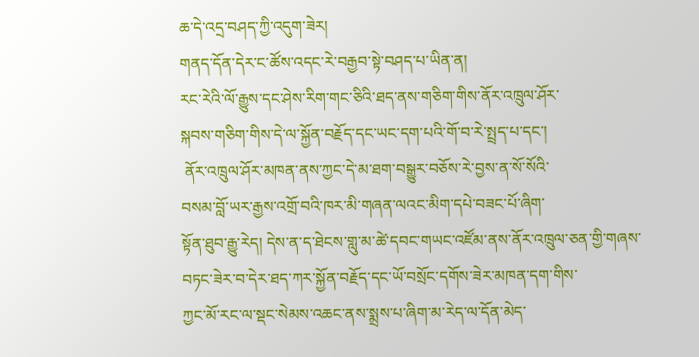ཆ་དེ་འདྲ་བཤད་ཀྱི་འདུག་ཟེར།
གནད་དོན་དེར་ང་ཚོས་འདང་རེ་བརྒྱབ་སྟེ་བཤད་པ་ཡིན་ན།
རང་རེའི་ལོ་རྒྱུས་དང་ཤེས་རིག་གང་ཅིའི་ཐད་ནས་གཅིག་གིས་ནོར་འཁྲུལ་ཤོར་
སྐབས་གཅིག་གིས་དེ་ལ་སྐྱོན་བརྗོད་དང་ཡང་དག་པའི་གོ་བ་རེ་སྤྲད་པ་དང་།
 ནོར་འཁྲུལ་ཤོར་མཁན་ནས་ཀྱང་དེ་མ་ཐག་བསྒྱུར་བཅོས་རེ་བྱས་ན་སོ་སོའི་
བསམ་བློ་ཡར་རྒྱས་འགྲོ་བའི་ཁར་མི་གཞན་ལའང་མིག་དཔེ་བཟང་པོ་ཞིག་
སྟོན་ཐུབ་རྒྱུ་རེད། དེས་ན་ད་ཐེངས་གླུ་མ་ཚེ་དབང་གཡང་འཛོམ་ནས་ནོར་འཁྲུལ་ཅན་གྱི་གཞས་
བཏང་ཟེར་བ་དེར་ཐད་ཀར་སྐྱོན་བརྗོད་དང་ཡོ་བསྲོང་དགོས་ཟེར་མཁན་དག་གིས་
ཀྱང་མོ་རང་ལ་སྡང་སེམས་འཆང་ནས་སྨྲས་པ་ཞིག་མ་རེད་ལ་དོན་མེད་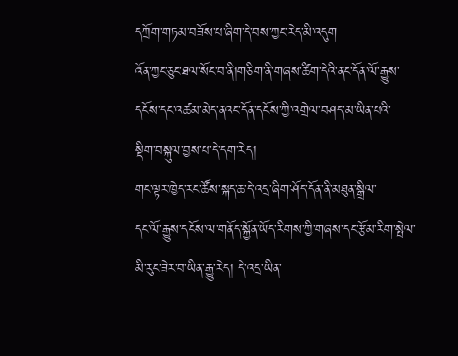དཀྲོག་གཏམ་བཟོས་པ་ཞིག་དེ་བས་ཀྱང་རེད་མི་འདུག
འོན་ཀྱང་ཅུང་ཐལ་སོང་བ་ནི།གཅིག་ནི་གཞས་ཚིག་དེའི་ནང་དོན་ལོ་རྒྱུས་
དངོས་དང་འཚམ་མེད་ནའང་དོན་དངོས་ཀྱི་འགྲེལ་བཤད་མ་ཡིན་པའི་
སྡིག་བསྐུལ་བྱས་པ་དེ་དག་རེད།
གང་ལྟར་ཁྱེད་རང་ཚོས་སྐད་ཆ་དེ་འདྲ་ཞིག་ཤོད་དོན་ནི་མཐུན་སྒྲིལ་
དང་ལོ་རྒྱུས་དངོས་ལ་གནོད་སྐྱོན་ཡོད་རིགས་ཀྱི་གཞས་དང་རྩོམ་རིག་སྤེལ་
མི་རུང་ཟེར་བ་ཡིན་རྒྱུ་རེད། དེ་འདྲ་ཡིན་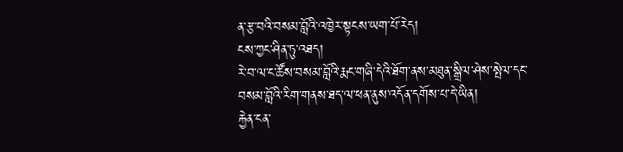ན་རྩ་བའི་བསམ་བློའི་འཁྱེར་སྟངས་ཡག་པོ་རེད།
ངས་ཀྱང་ཤིན་ཏུ་འཐད།
རེ་བ་ལ་ང་ཚོས་བསམ་བློའི་རྨང་གཞི་དེའི་ཐོག་ནས་མཐུན་སྒྲིལ་ཤེས་སྤེལ་དང་
བསམ་བློའི་རིག་གནས་ཐད་ལ་ཕན་ནུས་འདོན་དགོས་པ་དེ་ཡིན།
རྐྱེན་ངན་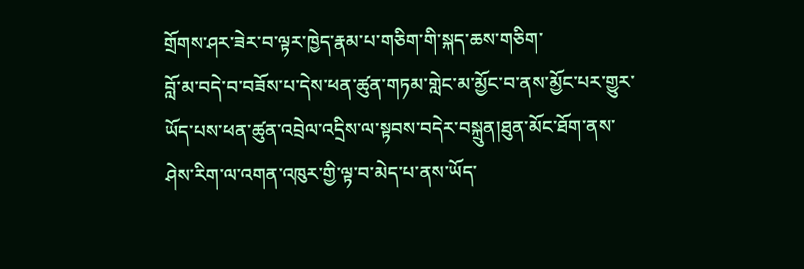གྲོགས་ཤར་ཟེར་བ་ལྟར་ཁྱེད་རྣམ་པ་གཅིག་གི་སྐད་ཆས་གཅིག་
བློ་མ་བདེ་བ་བཟོས་པ་དེས་ཕན་ཚུན་གཏམ་གླེང་མ་མྱོང་བ་ནས་མྱོང་པར་གྱུར་
ཡོད་པས་ཕན་ཚུན་འབྲེལ་འདྲིས་ལ་སྟབས་བདེར་བསྐྲུན།ཐུན་མོང་ཐོག་ནས་
ཤེས་རིག་ལ་འགན་འཁུར་གྱི་ལྟ་བ་མེད་པ་ནས་ཡོད་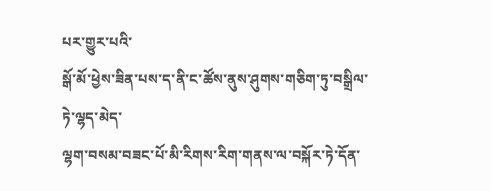པར་གྱུར་པའི་
སྒོ་མོ་ཕྱེས་ཟིན་པས་ད་ནི་ང་ཚོས་ནུས་ཤུགས་གཅིག་ཏུ་བསྒྲིལ་ཏེ་ལྷད་མེད་
ལྷག་བསམ་བཟང་པོ་མི་རིགས་རིག་གནས་ལ་བསྐོར་ཏེ་དོན་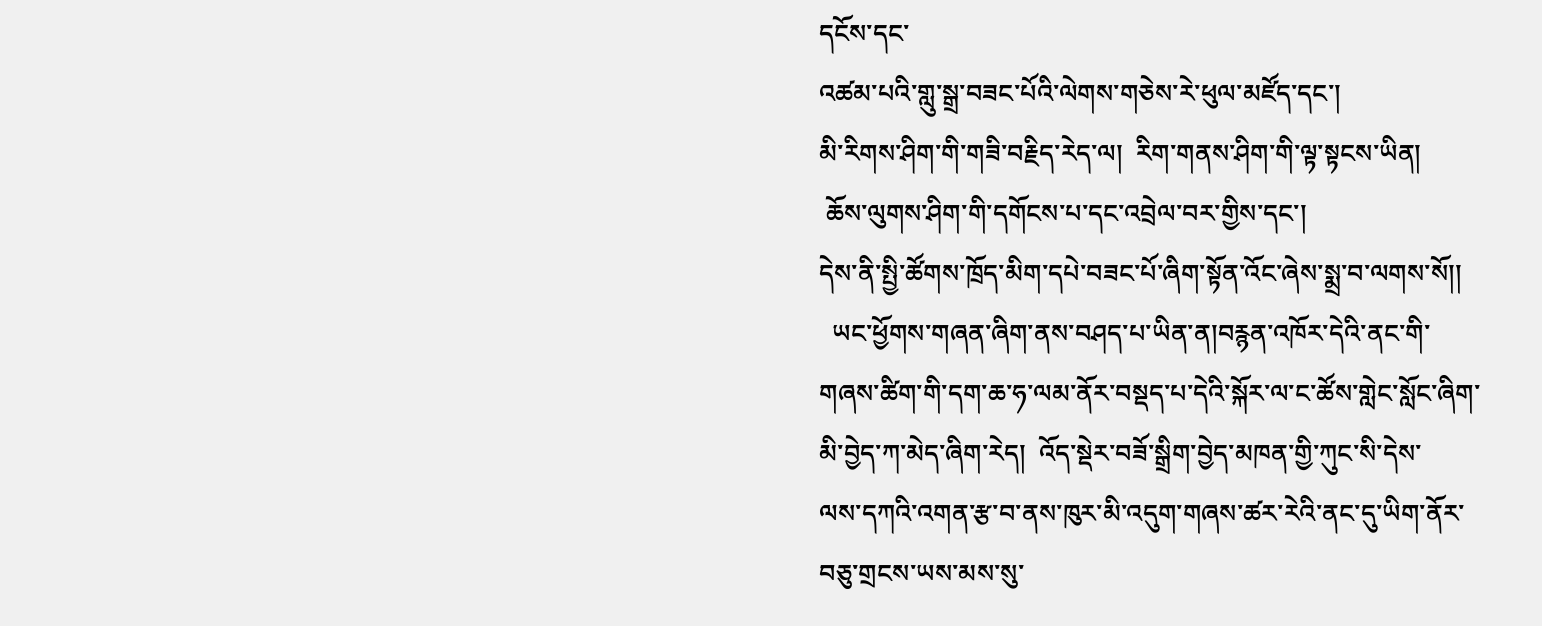དངོས་དང་
འཚམ་པའི་གླུ་སྒྲ་བཟང་པོའི་ལེགས་གཅེས་རེ་ཕུལ་མཛོད་དང་།
མི་རིགས་ཤིག་གི་གཟི་བརྗིད་རེད་ལ།  རིག་གནས་ཤིག་གི་ལྟ་སྟངས་ཡིན།
 ཆོས་ལུགས་ཤིག་གི་དགོངས་པ་དང་འབྲེལ་བར་གྱིས་དང་།
དེས་ནི་སྤྱི་ཚོགས་ཁྲོད་མིག་དཔེ་བཟང་པོ་ཞིག་སྟོན་འོང་ཞེས་སྨྲ་བ་ལགས་སོ།།
  ཡང་ཕྱོགས་གཞན་ཞིག་ནས་བཤད་པ་ཡིན་ན།བརྙན་འཁོར་དེའི་ནང་གི་
གཞས་ཚིག་གི་དག་ཆ་ཧ་ལམ་ནོར་བསྡད་པ་དེའི་སྐོར་ལ་ང་ཚོས་གླེང་སློང་ཞིག་
མི་བྱེད་ཀ་མེད་ཞིག་རེད།  འོད་སྡེར་བཟོ་སྒྲིག་བྱེད་མཁན་གྱི་ཀུང་སི་དེས་
ལས་དཀའི་འགན་རྩ་བ་ནས་ཁུར་མི་འདུག་གཞས་ཚར་རེའི་ནང་དུ་ཡིག་ནོར་
བཅུ་གྲངས་ཡས་མས་སུ་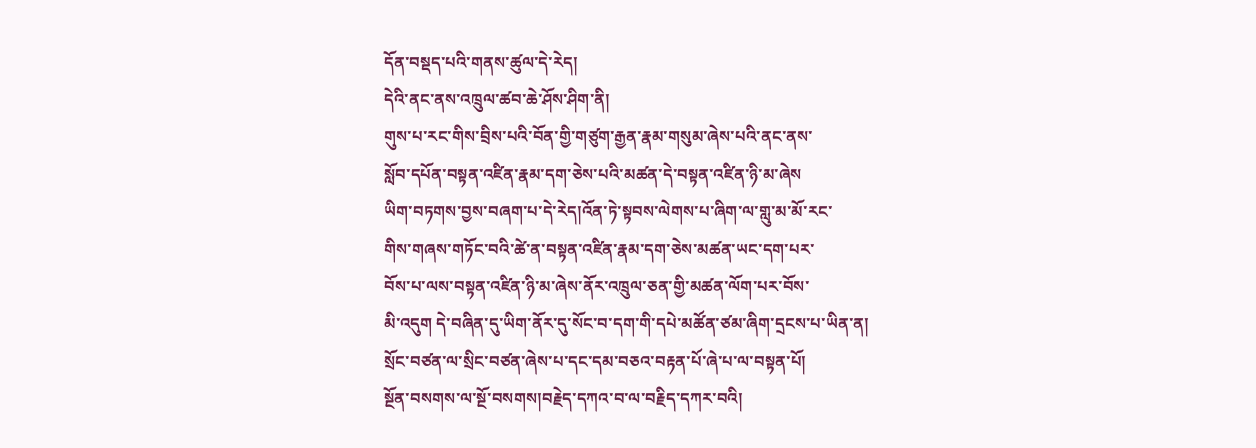དོན་བསྡད་པའི་གནས་ཚུལ་དེ་རེད།
དེའི་ནང་ནས་འཁྲུལ་ཚབ་ཆེ་ཤོས་ཤིག་ནི།
གུས་པ་རང་གིས་བྲིས་པའི་བོན་གྱི་གཙུག་རྒྱན་རྣམ་གསུམ་ཞེས་པའི་ནང་ནས་
སློབ་དཔོན་བསྟན་འཛིན་རྣམ་དག་ཅེས་པའི་མཚན་དེ་བསྟན་འཛིན་ཉི་མ་ཞེས
ཡིག་བཏགས་བྱས་བཞག་པ་དེ་རེད།འོན་ཏེ་སྟབས་ལེགས་པ་ཞིག་ལ་གླུ་མ་མོ་རང་
གིས་གཞས་གཏོང་བའི་ཚེ་ན་བསྟན་འཛིན་རྣམ་དག་ཅེས་མཚན་ཡང་དག་པར་
བོས་པ་ལས་བསྟན་འཛིན་ཉི་མ་ཞེས་ནོར་འཁྲུལ་ཅན་གྱི་མཚན་ལོག་པར་བོས་
མི་འདུག དེ་བཞིན་དུ་ཡིག་ནོར་དུ་སོང་བ་དག་གི་དཔེ་མཚོན་ཙམ་ཞིག་དྲངས་པ་ཡིན་ན།
སྲོང་བཙན་ལ་སྲིང་བཙན་ཞེས་པ་དང་དམ་བཅའ་བརྟན་པོ་ཞེ་པ་ལ་བསྟན་པོ།
སྔོན་བསགས་ལ་སྔོ་བསགས།བརྗེད་དཀའ་བ་ལ་བརྗིད་དཀར་བའི།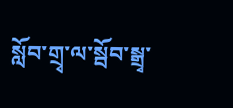སློབ་གྲྭ་ལ་སྦོབ་སྒྲྭ་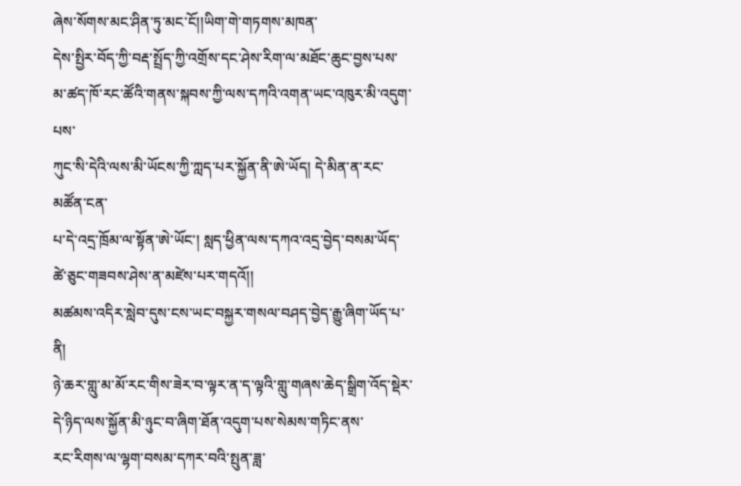ཞེས་སོགས་མང་ཤིན་ཏུ་མང་ངོ།།ཡིག་གེ་གཏགས་མཁན་
དེས་སྤྱིར་བོད་ཀྱི་བརྡ་སྤྲོད་ཀྱི་འགྲོས་དང་ཤེས་རིག་ལ་མཐོང་ཆུང་བྱས་པས་
མ་ཚད་ཁོ་རང་ཚོའི་གནས་སྐབས་ཀྱི་ལས་དཀའི་འགན་ཡང་འཁུར་མི་འདུག་པས་
ཀུང་སི་དེའི་ལས་མི་ཡོངས་ཀྱི་ཀླད་པར་སྐྱོན་ནི་ཨེ་ཡོད། དེ་མིན་ན་རང་མཚོན་ངན་
པ་དེ་འདྲ་ཁྲོམ་ལ་སྟོན་ཨེ་ཡོང་། སླད་ཕྱིན་ལས་དཀའ་འདྲ་བྱེད་བསམ་ཡོད་
ཚེ་ཅུང་གཟབས་ཤེས་ན་མཛེས་པར་གདའོ།།
མཚམས་འདིར་སླེབ་དུས་ངས་ཡང་བསྐྱར་གསལ་བཤད་བྱེད་རྒྱུ་ཞིག་ཡོད་པ་ནི།
ཉེ་ཆར་གླུ་མ་མོ་རང་གིས་ཟེར་བ་ལྟར་ན་ད་ལྟའི་གླུ་གཞས་ཆེད་སྒྲིག་འོད་སྡེར་
དེ་ཉིད་ལས་སྐྱོན་མི་ཉུང་བ་ཞིག་ཐོན་འདུག་པས་སེམས་གཏིང་ནས་
རང་རིགས་ལ་ལྷག་བསམ་དཀར་བའི་སྤུན་ཟླ་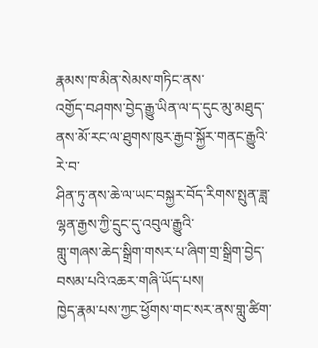རྣམས་ཁ་མིན་སེམས་གཏིང་ནས་
འགྱོད་བཤགས་བྱེད་རྒྱུ་ཡིན་ལ་ད་དུང་མུ་མཐུད་ནས་མོ་རང་ལ་ཐུགས་ཁུར་རྒྱབ་སྐྱོར་གནང་རྒྱུའི་རེ་བ་
ཤིན་ཏུ་ནས་ཆེ་ལ་ཡང་བསྐྱར་བོད་རིགས་སྤུན་ཟླ་ལྷན་རྒྱས་ཀྱི་དྲུང་དུ་འབུལ་རྒྱུའི་
གླུ་གཞས་ཆེད་སྒྲིག་གསར་པ་ཞིག་གྲ་སྒྲིག་བྱེད་བསམ་པའི་འཆར་གཞི་ཡོད་པས།
ཁྱེད་རྣམ་པས་ཀྱང་ཕྱོགས་གང་སར་ནས་གླུ་ཚིག་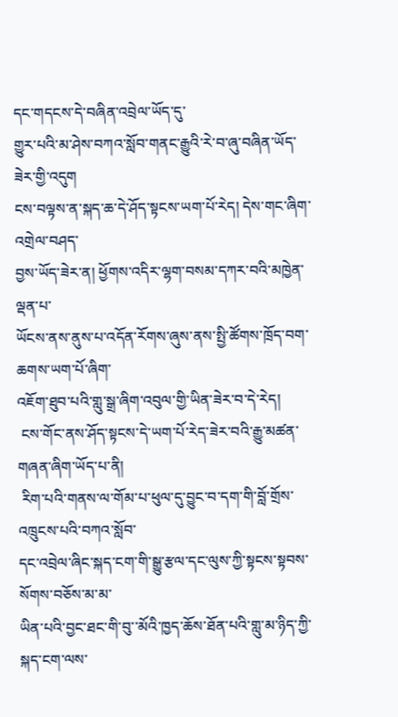དང་གདངས་དེ་བཞིན་འབྲེལ་ཡོད་དུ་
གྱུར་པའི་མ་ཤེས་བཀའ་སློབ་གནང་རྒྱུའི་རེ་བ་ཞུ་བཞིན་ཡོད་ཟེར་གྱི་འདུག
ངས་བལྟས་ན་སྐད་ཆ་དེ་ཤོད་སྟངས་ཡག་པོ་རེད། དེས་གང་ཞིག་འགྲེལ་བཤད་
བྱས་ཡོད་ཟེར་ན། ཕྱོགས་འདིར་ལྷག་བསམ་དཀར་བའི་མཁྱེན་ལྡན་པ་
ཡོངས་ནས་ནུས་པ་འདོན་རོགས་ཞུས་ནས་སྤྱི་ཚོགས་ཁྲོད་བག་ཆགས་ཡག་པོ་ཞིག་
འཇོག་ཐུབ་པའི་གླུ་སྒྲ་ཞིག་འབུལ་གྱི་ཡིན་ཟེར་བ་དེ་རེད།
 ངས་གོང་ནས་ཤོད་སྟངས་དེ་ཡག་པོ་རེད་ཟེར་བའི་རྒྱུ་མཚན་གཞན་ཞིག་ཡོད་པ་ནི།
 རིག་པའི་གནས་ལ་གོམ་པ་ཕུལ་དུ་བྱུང་བ་དག་གི་བློ་གྲོས་འཁྲུངས་པའི་བཀའ་སློབ་
དང་འབྲེལ་ཞིང་སྐད་ངག་གི་སྒྱུ་རྩལ་དང་ལུས་ཀྱི་སྟངས་སྟབས་སོགས་བཅོས་མ་མ་
ཡིན་པའི་བྱང་ཐང་གི་བུ་་མོའི་ཁྱད་ཆོས་ཐོན་པའི་གླུ་མ་ཉིད་ཀྱི་སྐད་ངག་ལས་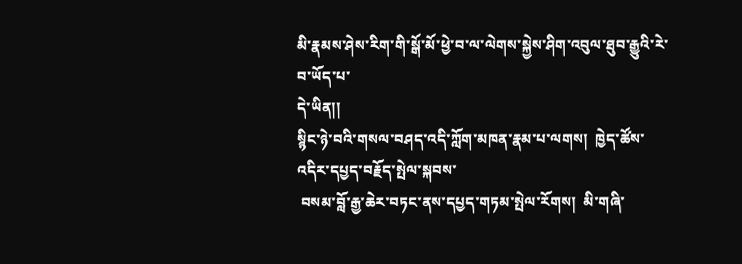མི་རྣམས་ཤེས་རིག་གི་སྒོ་མོ་ཕྱེ་བ་ལ་ལེགས་སྐྱེས་ཤིག་འབུལ་ཐུབ་རྒྱུའི་རེ་བ་ཡོད་པ་
དེ་ཡིན།།
སྙིང་ཉེ་བའི་གསལ་བཤད་འདི་ཀློག་མཁན་རྣམ་པ་ལགས།  ཁྱེད་ཚོས་འདིར་དཔྱད་བརྗོད་སྤེལ་སྐབས་
 བསམ་བློ་རྒྱ་ཆེར་བཏང་ནས་དཔྱད་གཏམ་སྤེལ་རོགས།  མི་གཞི་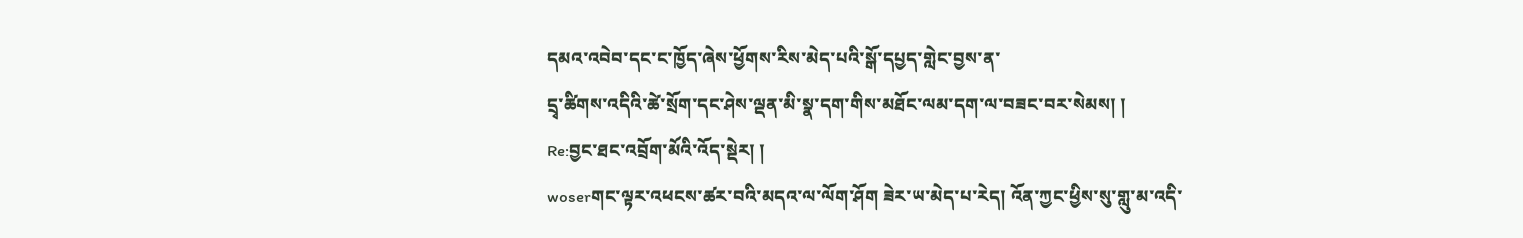དམའ་འབེབ་དང་ང་ཁྱོད་ཞེས་ཕྱོགས་རིས་མེད་པའི་སྒོ་དཔྱད་གླེང་བྱས་ན་
དྲྭ་ཚིགས་འདིའི་ཚེ་སྲོག་དང་ཤེས་ལྡན་མི་སྣ་དག་གིས་མཐོང་ལམ་དག་ལ་བཟང་བར་སེམས། །
Re:བྱང་ཐང་འབྲོག་མོའི་འོད་སྡེར། །
woserགང་ལྟར་འཕངས་ཚར་བའི་མདའ་ལ་ལོག་ཤོག ཟེར་ཡ་མེད་པ་རེད། འོན་ཀྱང་ཕྱིས་སུ་གླུ་མ་འདི་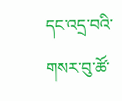དང་འདྲ་བའི་གསར་བུ་ཚོ་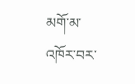མགོ་མ་འཁོར་བར་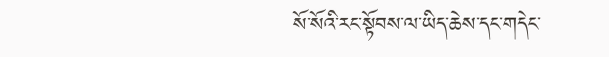སོ་སོའི་རང་སྟོབས་ལ་ཡིད་ཆེས་དང་གདེང་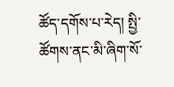ཚོད་དགོས་པ་རེད། སྤྱི་ཚོགས་ནང་མི་ཞིག་སོ་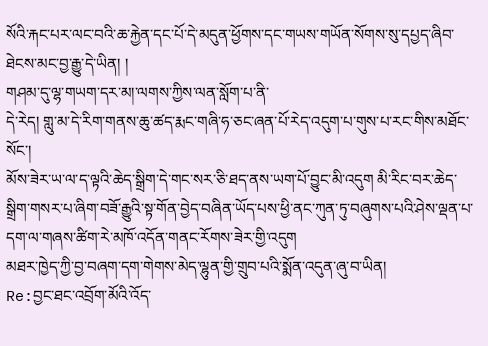སོའི་རྐང་པར་ལང་བའི་ཆ་རྐྱེན་དང་པོ་དེ་མདུན་ཕྱོགས་དང་གཡས་གཡོན་སོགས་སུ་དཔྱད་ཞིབ་ཐེངས་མང་བྱ་རྒྱུ་དེ་ཡིན། །
གཤམ་དུ་ལྷ་གཡག་དར་མ།་ལགས་ཀྱིས་ལན་སློག་པ་ནི་
དེ་རེད། གླུ་མ་དེ་རིག་གནས་ཆུ་ཚད་རྨང་གཞི་ཧ་ཅང་ཞན་པོ་རེད་འདུག་པ་གུས་པ་རང་གིས་མཐོང་སོང་།
མོས་ཟེར་ཡ་ལ་ད་ལྟའི་ཆེད་སྒྲིག་དེ་གང་སར་ཅི་ཐད་ནས་ཡག་པོ་བྱུང་མི་འདུག མི་རིང་བར་ཆེད་སྒྲིག་གསར་པ་ཞིག་བཟོ་རྒྱུའི་སྟ་གོན་བྱེད་བཞིན་ཡོད་པས་ཕྱི་ནང་ཀུན་ཏུ་བཞུགས་པའི་ཤེས་ལྡན་པ་དག་ལ་གཞས་ཚིག་རེ་མཁོ་འདོན་གནང་རོགས་ཟེར་གྱི་འདུག
མཐར་ཁྱེད་ཀྱི་བྱ་བཞག་དག་གེགས་མེད་ལྷུན་གྱི་གྲུབ་པའི་སྨོན་འདུན་ཞུ་བ་ཡིན།
Re:བྱང་ཐང་འབྲོག་མོའི་འོད་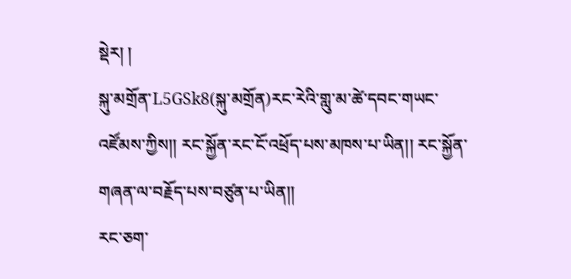སྡེར། །
སྐུ་མགྲོན་L5GSk8(སྐུ་མགྲོན)རང་རེའི་གླུ་མ་ཚེ་དབང་གཡང་འཛོམས་ཀྱིས།། རང་སྐྱོན་རང་ངོ་འཕྲོད་པས་མཁས་པ་ཡིན།། རང་སྐྱོན་གཞན་ལ་བརྗོད་པས་བཙུན་པ་ཡིན།།
རང་ཅག་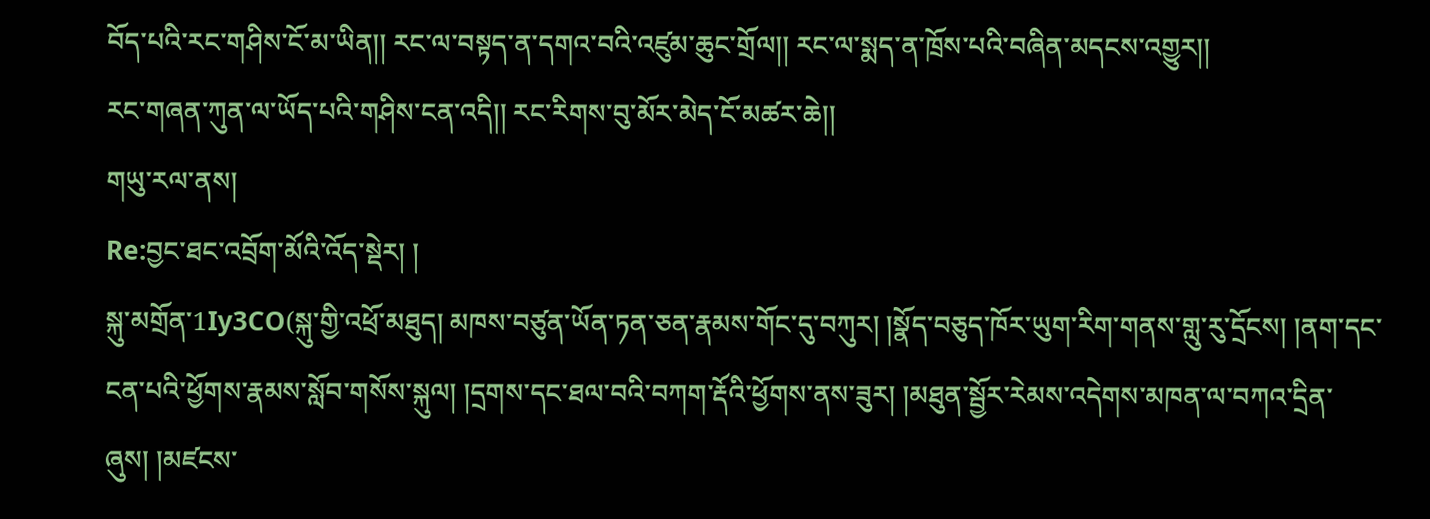བོད་པའི་རང་གཤིས་ངོ་མ་ཡིན།། རང་ལ་བསྟད་ན་དགའ་བའི་འཛུམ་ཆུང་གྲོལ།། རང་ལ་སྨད་ན་ཁྲོས་པའི་བཞིན་མདངས་འགྱུར།།
རང་གཞན་ཀུན་ལ་ཡོད་པའི་གཤིས་ངན་འདི།། རང་རིགས་བུ་མོར་མེད་ངོ་མཚར་ཆེ།།
གཡུ་རལ་ནས།
Re:བྱང་ཐང་འབྲོག་མོའི་འོད་སྡེར། །
སྐུ་མགྲོན་1Iy3CO(སྐུ་གྱི་འཕྲོ་མཐུད། མཁས་བཙུན་ཡོན་ཏན་ཅན་རྣམས་གོང་དུ་བཀུར། །སྣོད་བཅུད་ཁོར་ཡུག་རིག་གནས་གླུ་རུ་དྲོངས། །ནག་དང་ངན་པའི་ཕྱོགས་རྣམས་སློབ་གསོས་སྐུལ། །དྲགས་དང་ཐལ་བའི་བཀག་རྡོའི་ཕྱོགས་ནས་ཟུར། །མཐུན་སྦྱོར་རེམས་འདེགས་མཁན་ལ་བཀའ་དྲིན་ཞུས། །མཛངས་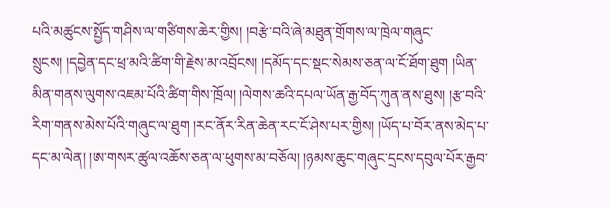པའི་མཚུངས་སྤྱོད་གཤིས་ལ་གཙིགས་ཆེར་གྱིས། །བརྩེ་བའི་ཞེ་མཐུན་གྲོགས་ལ་ཁྲེལ་གཞུང་སྲུངས། །དབྱེན་དང་ཕྲ་མའི་ཚིག་གི་རྗེས་མ་འབྲོངས། །དམོད་དང་སྡང་སེམས་ཅན་ལ་ངོ་ཐོག་ཐུག །ཡིན་མིན་གནས་ལུགས་འཇམ་པོའི་ཚིག་གིས་ཁྲོལ། །ལེགས་ཆའི་དཔལ་ཡོན་རྒྱ་བོད་ཀུན་ནས་ཐུས། །རྩ་བའི་རིག་གནས་མེས་པོའི་གཞུང་ལ་ཐུག །རང་ནོར་རིན་ཆེན་རང་ངོ་ཤེས་པར་གྱིས། །ཡོད་པ་བོར་ནས་མེད་པ་དང་མ་ལེན། །ཨ་གསར་ཚུལ་འཆོས་ཅན་ལ་ཕུགས་མ་བཅོལ། །ཉམས་ཆུང་གཞུང་དྲངས་དབུལ་པོར་རྒྱབ་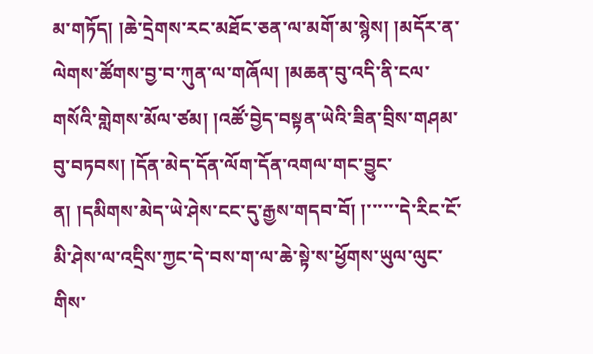མ་གཏོད། །ཆེ་དྲེགས་རང་མཐོང་ཅན་ལ་མགོ་མ་སྙེས། །མདོར་ན་ལེགས་ཚོགས་བྱ་བ་ཀུན་ལ་གཞོལ། །མཆན་བུ་འདི་ནི་ངལ་གསོའི་གླེགས་མོལ་ཙམ། །འཚོ་བྱེད་བསྟན་ཡེའི་ཟིན་བྲིས་གཤམ་བུ་བཏབས། །དོན་མེད་དོན་ལོག་དོན་འགལ་གང་བྱུང་ན། །དམིགས་མེད་ཡེ་ཤེས་ངང་དུ་རྒྱས་གདབ་བོ། །་་་་་་དེ་རིང་ངོ་མི་ཤེས་ལ་འདྲིས་ཀྱང་དེ་བས་ག་ལ་ཆེ་སྟེ་ས་ཕྱོགས་ཡུལ་ལུང་གིས་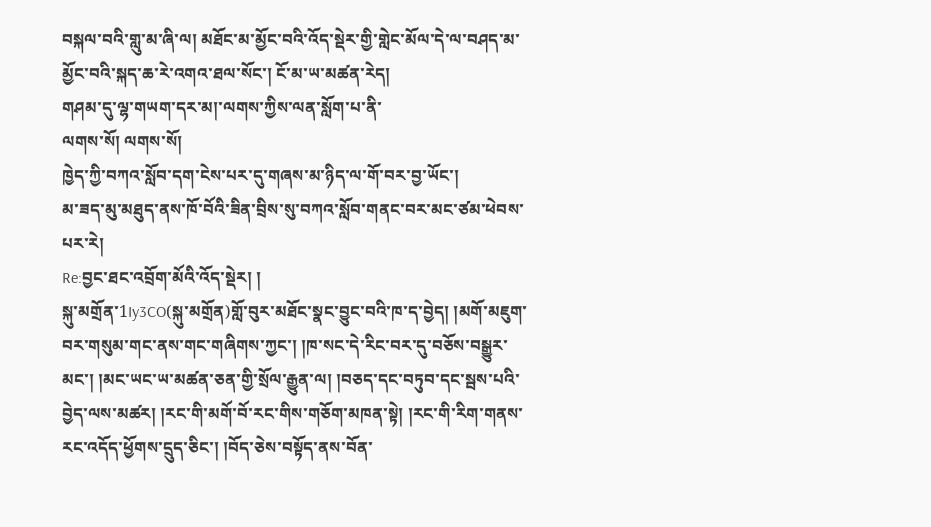བསྐལ་བའི་གླུ་མ་ཞི་ལ། མཐོང་མ་མྱོང་བའི་འོད་སྡེར་གྱི་གླེང་མོལ་དེ་ལ་བཤད་མ་མྱོང་བའི་སྐད་ཆ་རེ་འགའ་ཐལ་སོང་། ངོ་མ་ཡ་མཚན་རེད།
གཤམ་དུ་ལྷ་གཡག་དར་མ།་ལགས་ཀྱིས་ལན་སློག་པ་ནི་
ལགས་སོ། ལགས་སོ།
ཁྱེད་ཀྱི་བཀའ་སློབ་དག་ངེས་པར་དུ་གཞས་མ་ཉིད་ལ་གོ་བར་བྱ་ཡོང་།
མ་ཟད་མུ་མཐུད་ནས་ཁོ་བོའི་ཟིན་བྲིས་སུ་བཀའ་སློབ་གནང་བར་མང་ཙམ་ཕེབས་པར་རེ།
Re:བྱང་ཐང་འབྲོག་མོའི་འོད་སྡེར། །
སྐུ་མགྲོན་1Iy3CO(སྐུ་མགྲོན)གློ་བུར་མཐོང་སྣང་བྱུང་བའི་ཁ་ད་བྱེད། །མགོ་མཇུག་བར་གསུམ་གང་ནས་གང་གཞིགས་ཀྱང་། །ཁ་སང་དེ་རིང་བར་དུ་བཅོས་བསྒྱུར་མང་། །མང་ཡང་ཡ་མཚན་ཅན་གྱི་སྲོལ་རྒྱུན་ལ། །བཅད་དང་བཏུབ་དང་སྦས་པའི་བྱེད་ལས་མཚར། །རང་གི་མགོ་བོ་རང་གིས་གཅོག་མཁན་སྟེ། །རང་གི་རིག་གནས་རང་འདོད་ཕྱོགས་དྲུད་ཅིང་། །བོད་ཅེས་བསྟོད་ནས་བོན་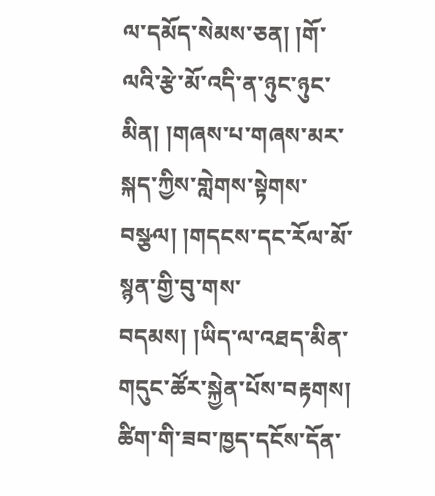ལ་དམོད་སེམས་ཅན། །གོ་ལའི་རྩེ་མོ་འདི་ན་ཉུང་ཉུང་མིན། །གཞས་པ་གཞས་མར་སྐད་ཀྱིས་གླེགས་སྟེགས་བསྩལ། །གདངས་དང་རོལ་མོ་སྙན་གྱི་བུ་གས་བདམས། །ཡིད་ལ་འཐད་མིན་གདུང་ཚོར་སྐྱེན་པོས་བརྟགས། ཚིག་གི་ཟབ་ཁྱད་དངོས་དོན་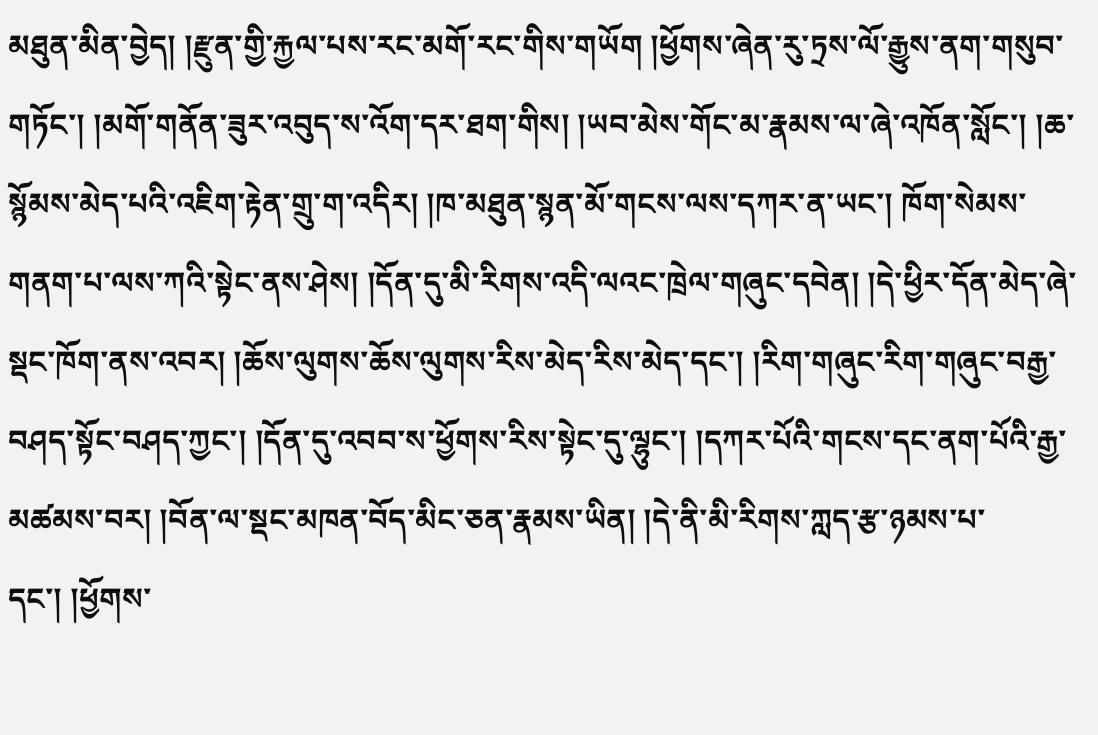མཐུན་མིན་བྱེད། །རྫུན་གྱི་རྐྱལ་པས་རང་མགོ་རང་གིས་གཡོག །ཕྱོགས་ཞེན་རུ་ཏྲས་ལོ་རྒྱུས་ནག་གསུབ་གཏོང་། །མགོ་གནོན་ཟུར་འབུད་ས་འོག་དར་ཐག་གིས། །ཡབ་མེས་གོང་མ་རྣམས་ལ་ཞེ་འཁོན་སློང་། །ཆ་སྙོམས་མེད་པའི་འཇིག་རྟེན་གྲུ་ག་འདིར། །ཁ་མཐུན་སྙན་མོ་གངས་ལས་དཀར་ན་ཡང་། ཁོག་སེམས་གནག་པ་ལས་ཀའི་སྟེང་ནས་ཤེས། །དོན་དུ་མི་རིགས་འདི་ལའང་ཁྲེལ་གཞུང་དབེན། །དེ་ཕྱིར་དོན་མེད་ཞེ་སྡང་ཁོག་ནས་འབར། །ཆོས་ལུགས་ཆོས་ལུགས་རིས་མེད་རིས་མེད་དང་། །རིག་གཞུང་རིག་གཞུང་བརྒྱ་བཤད་སྟོང་བཤད་ཀྱང་། །དོན་དུ་འབབ་ས་ཕྱོགས་རིས་སྟེང་དུ་ལྷུང་། །དཀར་པོའི་གངས་དང་ནག་པོའི་རྒྱ་མཚམས་བར། །བོན་ལ་སྡང་མཁན་བོད་མིང་ཅན་རྣམས་ཡིན། །དེ་ནི་མི་རིགས་ཀླད་རྩ་ཉམས་པ་དང་། །ཕྱོགས་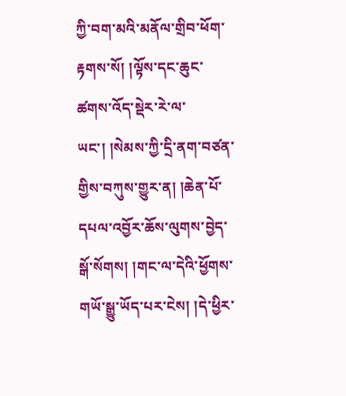ཀྱི་བག་མའི་མནོལ་གྲིབ་ཕོག་རྟགས་སོ། །ལྟོས་དང་ཆུང་ཚགས་འོད་སྡེར་རེ་ལ་ཡང་། །སེམས་ཀྱི་དྲི་ནག་བཙན་གྱིས་བཀུས་གྱུར་ན། །ཆེན་པོ་དཔལ་འབྱོར་ཆོས་ལུགས་བྱེད་སྒོ་སོགས། །གང་ལ་དེའི་ཕྱོགས་གཡོ་སྒྱུ་ཡོད་པར་ངེས། །དེ་ཕྱིར་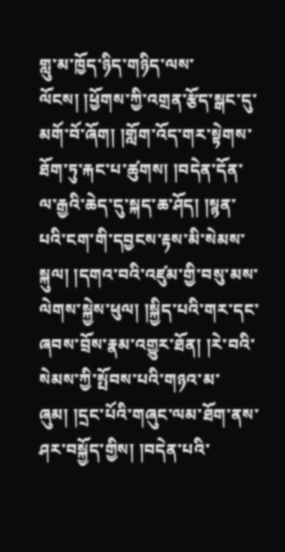གླུ་མ་ཁྱོད་ཉིད་གཉིད་ལས་ལོངས། །ཕྱོགས་ཀྱི་འགྲན་རྩོད་སྒང་དུ་མགོ་བོ་ཞོག། །གློག་འོད་གར་སྟེགས་ཐོག་ཏུ་རྐང་པ་ཚུགས། །བདེན་དོན་ལ་རྒྱའི་ཆེད་དུ་སྐད་ཆ་ཤོད། །སྙན་པའི་ངག་གི་དབྱངས་རྟས་མི་སེམས་སྐུལ། །དགའ་བའི་འཛུམ་གྱི་བསུ་མས་ལེགས་སྐྱེས་ཕུལ། །སྐྱིད་པའི་གར་དང་ཞབས་བྲོས་རྣམ་འགྱུར་ཐོན། །རེ་བའི་སེམས་ཀྱི་སྤོབས་པའི་གཉའ་མ་ཞུམ། །དྲང་པོའི་གཞུང་ལམ་ཐོག་ནས་ཤར་བསྐྱོད་གྱིས། །བདེན་པའི་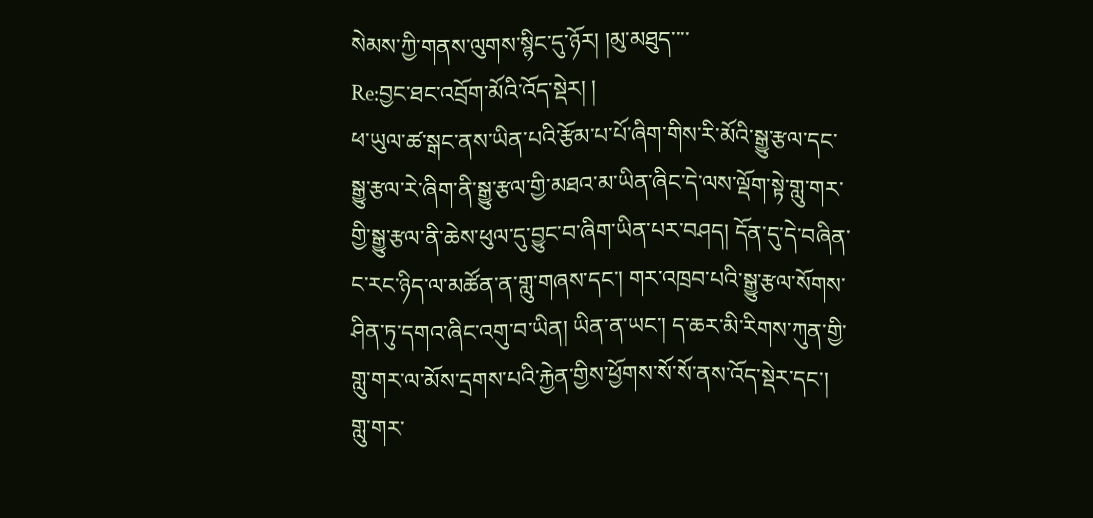སེམས་ཀྱི་གནས་ལུགས་སྙིང་དུ་ཉོར། །མུ་མཐུད་་་་
Re:བྱང་ཐང་འབྲོག་མོའི་འོད་སྡེར། །
ཕ་ཡུལ་ཚ་སྒང་ནས་ཡིན་པའི་རྩོམ་པ་པོ་ཞིག་གིས་རི་མོའི་སྒྱུ་རྩལ་དང་སྒྱུ་རྩལ་རེ་ཞིག་ནི་སྒྱུ་རྩལ་གྱི་མཐའ་མ་ཡིན་ཞིང་དེ་ལས་ལྡོག་སྟེ་གླུ་གར་གྱི་སྒྱུ་རྩལ་ནི་ཆེས་ཕུལ་དུ་བྱུང་བ་ཞིག་ཡིན་པར་བཤད། དོན་དུ་དེ་བཞིན་ང་རང་ཉིད་ལ་མཚོན་ན་གླུ་གཞས་དང་། གར་འཁྲབ་པའི་སྒྱུ་རྩལ་སོགས་ཤིན་ཏུ་དགའ་ཞིང་འགུ་བ་ཡིན། ཡིན་ན་ཡང་། ད་ཆར་མི་རིགས་ཀུན་གྱི་གླུ་གར་ལ་མོས་དྲགས་པའི་རྐྱེན་གྱིས་ཕྱོགས་སོ་སོ་ནས་འོད་སྡེར་དང་། གླུ་གར་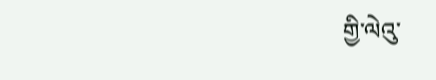གྱི་ལེའུ་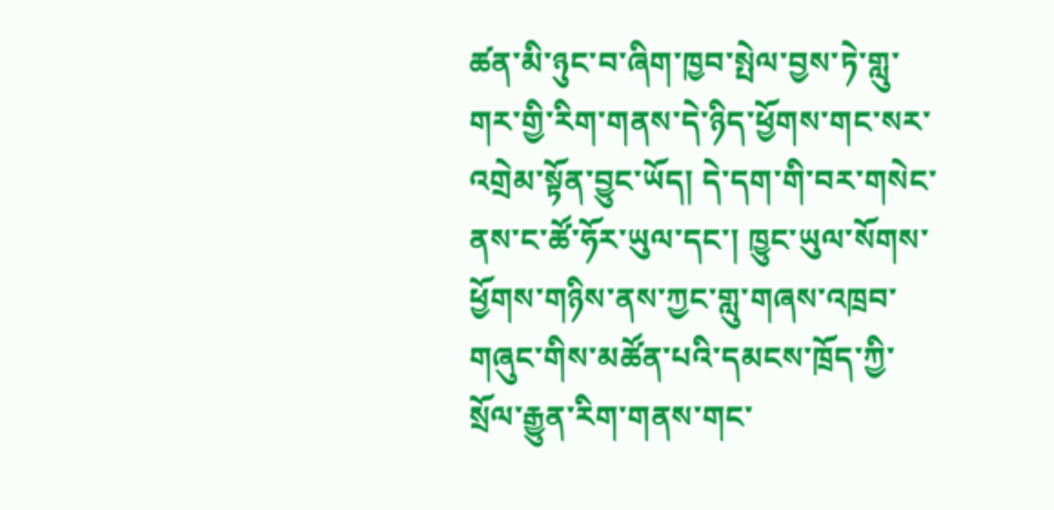ཚན་མི་ཉུང་བ་ཞིག་ཁྱབ་སྤེལ་བྱས་ཏེ་གླུ་གར་གྱི་རིག་གནས་དེ་ཉིད་ཕྱོགས་གང་སར་འགྲེམ་སྟོན་བྱུང་ཡོད། དེ་དག་གི་བར་གསེང་ནས་ང་ཚོ་ཧོར་ཡུལ་དང་། ཁྱུང་ཡུལ་སོགས་ཕྱོགས་གཉིས་ནས་ཀྱང་གླུ་གཞས་འཁྲབ་གཞུང་གིས་མཚོན་པའི་དམངས་ཁྲོད་ཀྱི་སྲོལ་རྒྱུན་རིག་གནས་གང་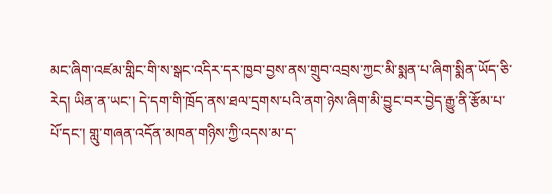མང་ཞིག་འཛམ་གླིང་གི་ས་སྒང་འདིར་དར་ཁྱབ་བྱས་ནས་གྲུབ་འབྲས་ཀྱང་མི་སྨན་པ་ཞིག་སྨིན་ཡོད་ཅི་རེད། ཡིན་ན་ཡང་། དེ་དག་གི་ཁྲོད་ནས་ཐལ་དྲགས་པའི་ནག་ཉེས་ཞིག་མི་བྱུང་བར་བྱེད་རྒྱུ་ནི་རྩོམ་པ་པོ་དང་། གླུ་གཞན་འདོན་མཁན་གཉིས་ཀྱི་འདས་མ་ད་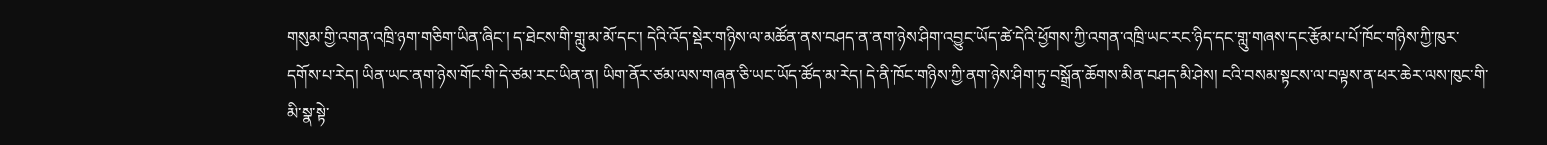གསུམ་གྱི་འགན་འཁྲི་ཉག་གཅིག་ཡིན་ཞིང་། ད་ཐེངས་གི་གླུ་མ་མོ་དང་། དེའི་འོད་སྡེར་གཉིས་ལ་མཚོན་ནས་བཤད་ན་ནག་ཉེས་ཤིག་འབྱུང་ཡོད་ཚེ་དེའི་ཕྱོགས་ཀྱི་འགན་འཁྲི་ཡང་རང་ཉིད་དང་གླུ་གཞས་དང་རྩོམ་པ་པོ་ཁོང་གཉིས་ཀྱི་ཁུར་དགོས་པ་རེད། ཡིན་ཡང་ནག་ཉེས་གོང་གི་དེ་ཙམ་རང་ཡིན་ན། ཡིག་ནོར་ཙམ་ལས་གཞན་ཅི་ཡང་ཡོད་ཚོད་མ་རེད། དེ་ནི་ཁོང་གཉིས་ཀྱི་ནག་ཉེས་ཤིག་ཏུ་བསྒྲོན་ཆོགས་མིན་བཤད་མི་ཤེས། ངའི་བསམ་སྟངས་ལ་བལྟས་ན་ཕར་ཆེར་ལས་ཁུང་གི་མི་སྣ་སྟེ་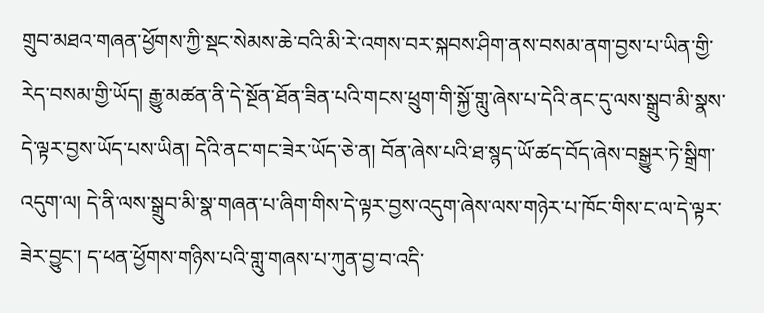གྲུབ་མཐའ་གཞན་ཕྱོགས་ཀྱི་སྡང་སེམས་ཆེ་བའི་མི་རེ་འགས་བར་སྐབས་ཤིག་ནས་བསམ་ནག་བྱས་པ་ཡིན་གྱི་རེད་བསམ་གྱི་ཡོད། རྒྱུ་མཚན་ནི་དེ་སྔོན་ཐོན་ཟིན་པའི་གངས་ཕྲུག་གི་སྐྱོ་གླུ་ཞེས་པ་དེའི་ནང་དུ་ལས་སྒྲུབ་མི་སྣས་དེ་ལྟར་བྱས་ཡོད་པས་ཡིན། དེའི་ནང་གང་ཟེར་ཡོད་ཅེ་ན། བོན་ཞེས་པའི་ཐ་སྙད་ཡོ་ཚད་བོད་ཞེས་བསྒྱུར་ཏེ་སྒྲིག་འདུག་ལ། དེ་ནི་ལས་སྒྲུབ་མི་སྣ་གཞན་པ་ཞིག་གིས་དེ་ལྟར་བྱས་འདུག་ཞེས་ལས་གཉེར་པ་ཁོང་གིས་ང་ལ་དེ་ལྟར་ཟེར་བྱུང་། ད་ཕན་ཕྱོགས་གཉིས་པའི་གླུ་གཞས་པ་ཀུན་བྱ་བ་འདི་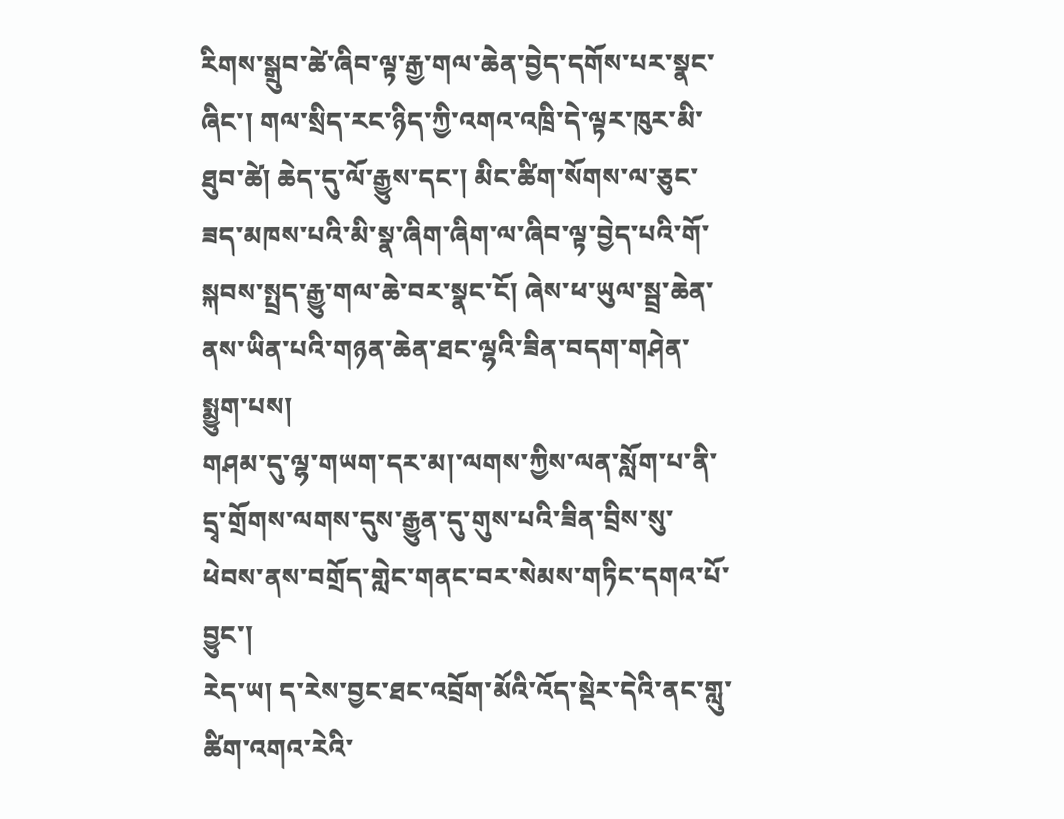རིགས་སྒྲུབ་ཚེ་ཞིབ་ལྟ་རྒྱ་གལ་ཆེན་བྱེད་དགོས་པར་སྣང་ཞིང་། གལ་སྲིད་རང་ཉིད་ཀྱི་འགའ་འཁྲི་དེ་ལྟར་ཁུར་མི་ཐུབ་ཚེ། ཆེད་དུ་ལོ་རྒྱུས་དང་། མིང་ཚིག་སོགས་ལ་ཅུང་ཟད་མཁས་པའི་མི་སྣ་ཞིག་ཞིག་ལ་ཞིབ་ལྟ་བྱེད་པའི་གོ་སྐབས་སྤྲད་རྒྱུ་གལ་ཆེ་བར་སྣང་ངོ། ཞེས་ཕ་ཡུལ་སྦྲ་ཆེན་ནས་ཡིན་པའི་གཉན་ཆེན་ཐང་ལྷའི་ཟིན་བདག་གཤེན་སྨྱུག་པས།
གཤམ་དུ་ལྷ་གཡག་དར་མ།་ལགས་ཀྱིས་ལན་སློག་པ་ནི་
དྲྭ་གྲོགས་ལགས་དུས་རྒྱུན་དུ་གུས་པའི་ཟིན་བྲིས་སུ་ཕེབས་ནས་བགྲོད་གླེང་གནང་བར་སེམས་གཏིང་དགའ་པོ་བྱུང་།
རེད་ཡ། ད་རེས་བྱང་ཐང་འབྲོག་མོའི་འོད་སྡེར་དེའི་ནང་གླུ་ཚིག་འགའ་རེའི་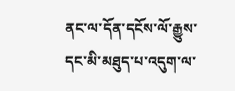ནང་ལ་དོན་དངོས་ལོ་རྒྱུས་དང་མི་མཐུད་པ་འདུག་ལ་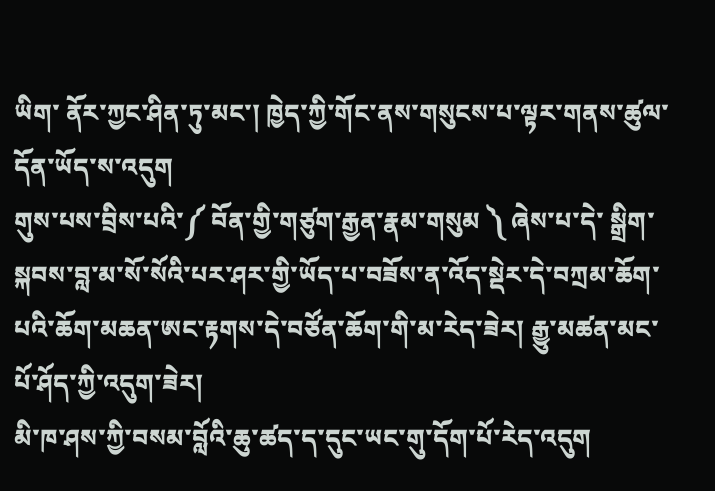ཡིག་ ནོར་ཀྱང་ཤིན་ཏུ་མང་། ཁྱེད་ཀྱི་གོང་ནས་གསུངས་པ་ལྟར་གནས་ཚུལ་ དོན་ཡོད་ས་འདུག
གུས་པས་བྲིས་པའི་༼ བོན་གྱི་གཙུག་རྒྱན་རྣམ་གསུམ ༽ ཞེས་པ་དེ་ སྒྲིག་སྐབས་བླ་མ་སོ་སོའི་པར་ཤར་གྱི་ཡོད་པ་བཟོས་ན་འོད་སྡེར་དེ་བཀྲམ་ཆོག་པའི་ཆོག་མཆན་ཨང་རྟགས་དེ་བཙོན་ཆོག་གི་མ་རེད་ཟེར། རྒྱུ་མཚན་མང་པོ་ཤོད་ཀྱི་འདུག་ཟེར།
མི་ཁ་ཤས་ཀྱི་བསམ་བློའི་ཆུ་ཚད་ད་དུང་ཡང་གུ་དོག་པོ་རེད་འདུག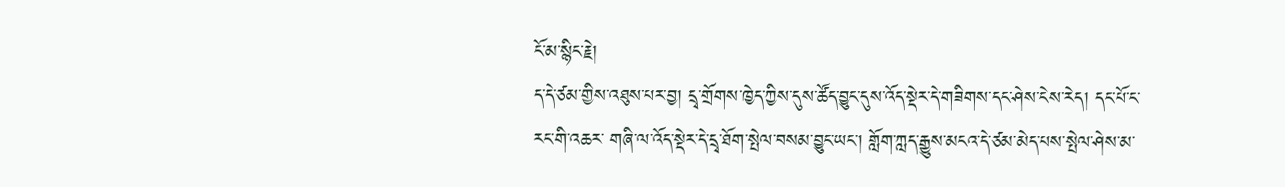ངོ་མ་སྙིང་རྗེ།
ད་དེ་ཙམ་གྱིས་འཐུས་པར་བྱ། དྲྭ་གྲོགས་ཁྱེད་ཀྱིས་དུས་ཚོད་བྱུང་དུས་འོད་སྡེར་དེ་གཟིགས་དང་ཤེས་ངེས་རེད། དང་པོ་ང་རང་གི་འཆར་ གཞི་ལ་འོད་སྡེར་དེ་དྲྭ་ཐོག་སྤེལ་བསམ་བྱུང་ཡང་། གློག་ཀླད་རྒྱུས་མངའ་དེ་ཙམ་མེད་པས་སྤེལ་ཤེས་མ་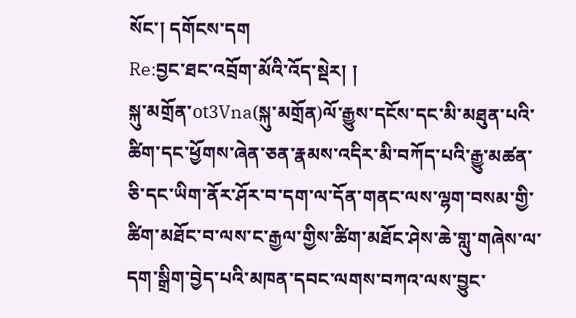སོང་། དགོངས་དག
Re:བྱང་ཐང་འབྲོག་མོའི་འོད་སྡེར། །
སྐུ་མགྲོན་ot3Vna(སྐུ་མགྲོན)ལོ་རྒྱུས་དངོས་དང་མི་མཐུན་པའི་ཚིག་དང་ཕྱོགས་ཞེན་ཅན་རྣམས་འདིར་མི་བཀོད་པའི་རྒྱུ་མཚན་ཅི་དང་ཡིག་ནོར་ཤོར་བ་དག་ལ་དོན་གནང་ལས་ལྷག་བསམ་གྱི་ཚིག་མཐོང་བ་ལས་ང་རྒྱལ་གྱིས་ཚིག་མཐོང་ཤེས་ཆེ་གླུ་གཞེས་ལ་དག་སྒྲིག་བྱེད་པའི་མཁན་དབང་ལགས་བཀའ་ལས་བྱུང་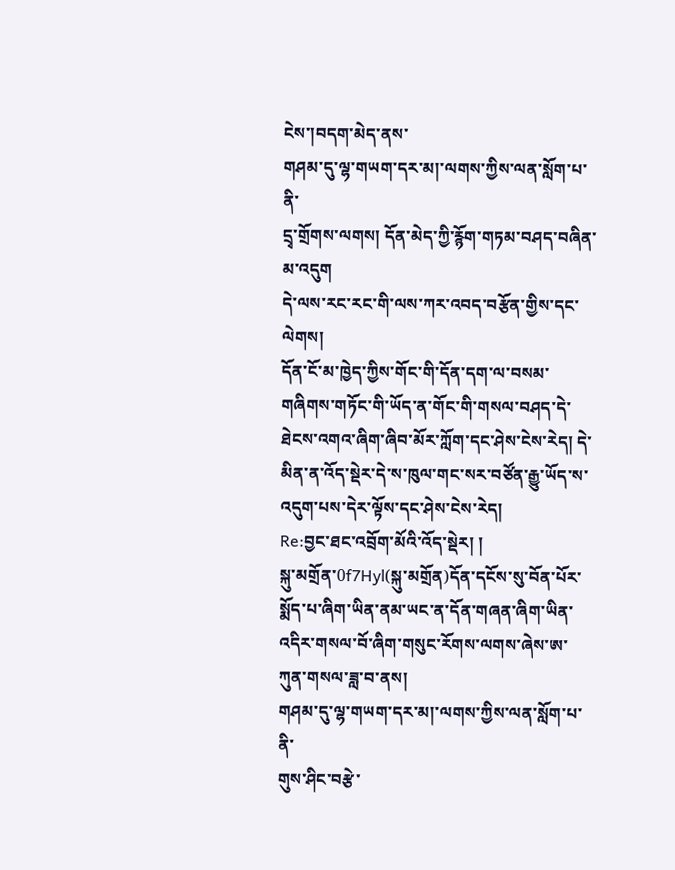ངེས་།བདག་མེད་ནས་
གཤམ་དུ་ལྷ་གཡག་དར་མ།་ལགས་ཀྱིས་ལན་སློག་པ་ནི་
དྲྭ་གྲོགས་ལགས། དོན་མེད་ཀྱི་རྙོག་གཏམ་བཤད་བཞིན་མ་འདུག
དེ་ལས་རང་རང་གི་ལས་ཀར་འབད་བརྩོན་གྱིས་དང་ལེགས།
དོན་ངོ་མ་ཁྱེད་ཀྱིས་གོང་གི་དོན་དག་ལ་བསམ་གཞིགས་གཏོང་གི་ཡོད་ན་གོང་གི་གསལ་བཤད་དེ་ཐེངས་འགའ་ཞིག་ཞིབ་མོར་ཀློག་དང་ཤེས་ངེས་རེད། དེ་མིན་ན་འོད་སྡེར་དེ་ས་ཁུལ་གང་སར་བཙོན་རྒྱུ་ཡོད་ས་འདུག་པས་དེར་ལྟོས་དང་ཤེས་ངེས་རེད།
Re:བྱང་ཐང་འབྲོག་མོའི་འོད་སྡེར། །
སྐུ་མགྲོན་0f7Hyl(སྐུ་མགྲོན)དོན་དངོས་སུ་བོན་པོར་སྨོད་པ་ཞིག་ཡིན་ནམ་ཡང་ན་དོན་གཞན་ཞིག་ཡིན་འདིར་གསལ་བོ་ཞིག་གསུང་རོགས་ལགས་ཞེས་ཨ་ཀུན་གསལ་ཟླ་བ་ནས།
གཤམ་དུ་ལྷ་གཡག་དར་མ།་ལགས་ཀྱིས་ལན་སློག་པ་ནི་
གུས་ཤིང་བརྩེ་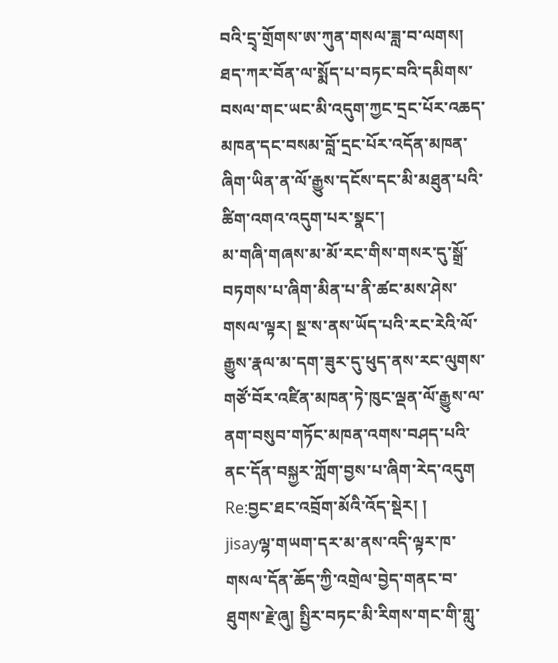བའི་དྲྭ་གྲོགས་ཨ་ཀུན་གསལ་ཟླ་བ་ལགས།
ཐད་ཀར་བོན་ལ་སྨོད་པ་བཏང་བའི་དམིགས་བསལ་གང་ཡང་མི་འདུག་ཀྱང་དྲང་པོར་འཆད་མཁན་དང་བསམ་བློ་དྲང་པོར་འདོན་མཁན་ཞིག་ཡིན་ན་ལོ་རྒྱུས་དངོས་དང་མི་མཐུན་པའི་ཚིག་འགའ་འདུག་པར་སྣང་།
མ་གཞི་གཞས་མ་མོ་རང་གིས་གསར་དུ་སྒྲོ་བཏགས་པ་ཞིག་མིན་པ་ནི་ཚང་མས་ཤེས་གསལ་ལྟར། སྔ་ས་ནས་ཡོད་པའི་རང་རེའི་ལོ་རྒྱུས་རྣལ་མ་དག་ཟུར་དུ་ཕུད་ནས་རང་ལུགས་གཙོ་བོར་འཛིན་མཁན་ཏེ་ཁུང་ལྡན་ལོ་རྒྱུས་ལ་ནག་བསུབ་གཏོང་མཁན་འགས་བཤད་པའི་ནང་དོན་བསྐྱར་ཀློག་བྱས་པ་ཞིག་རེད་འདུག
Re:བྱང་ཐང་འབྲོག་མོའི་འོད་སྡེར། །
jisayལྷ་གཡག་དར་མ་ནས་འདི་ལྟར་ཁ་གསལ་དོན་ཆོད་ཀྱི་འགྲེལ་བྱེད་གནང་བ་ཐུགས་རྗེ་ཞུ། སྤྱིར་བཏང་མི་རིགས་གང་གི་གླུ་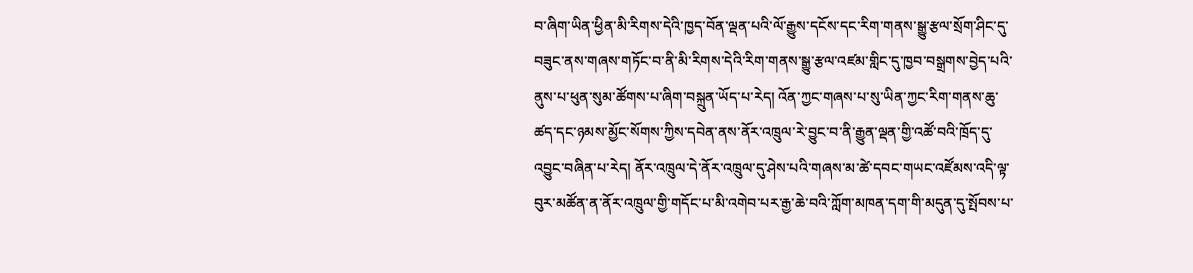བ་ཞིག་ཡིན་ཕྱིན་མི་རིགས་དེའི་ཁྱད་བོན་ལྡན་པའི་ལོ་རྒྱུས་དངོས་དང་རིག་གནས་སྒྱུ་རྩལ་སྲོག་ཤིང་དུ་བཟུང་ནས་གཞས་གཏོང་བ་ནི་མི་རིགས་དེའི་རིག་གནས་སྒྱུ་རྩལ་འཛམ་གླིང་དུ་ཁྱབ་བསྒྲགས་བྱེད་པའི་ནུས་པ་ཕུན་སུམ་ཚོགས་པ་ཞིག་བསྐྲུན་ཡོད་པ་རེད། འོན་ཀྱང་གཞས་པ་སུ་ཡིན་ཀྱང་རིག་གནས་ཆུ་ཚད་དང་ཉམས་མྱོང་སོགས་ཀྱིས་དབེན་ནས་ནོར་འཁྲུལ་རེ་བྱུང་བ་ནི་རྒྱུན་ལྡན་གྱི་འཚོ་བའི་ཁྲོད་དུ་འབྱུང་བཞིན་པ་རེད། ནོར་འཁྲུལ་དེ་ནོར་འཁྲུལ་དུ་ཤེས་པའི་གཞས་མ་ཚེ་དབང་གཡང་འཛོམས་འདི་ལྟ་བུར་མཚོན་ན་ནོར་འཁྲུལ་གྱི་གདོང་པ་མི་འགེབ་པར་རྒྱ་ཆེ་བའི་ཀློག་མཁན་དག་གི་མདུན་དུ་སྤོབས་པ་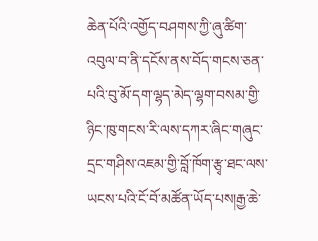ཆེན་པོའི་འགྱོད་བཤགས་ཀྱི་ཞུ་ཚིག་འབུལ་བ་ནི་དངོས་ནས་བོད་གངས་ཅན་པའི་བུ་མོ་དག་ལྷད་མེད་ལྷག་བསམ་གྱི་ཉིང་ཁུ་གངས་རི་ལས་དཀར་ཞིང་གཞུང་དྲང་གཤིས་འཇམ་གྱི་བློ་ཁོག་རྩྭ་ཐང་ལས་ཡངས་པའི་ངོ་བོ་མཚོན་ཡོད་པས།རྒྱ་ཆེ་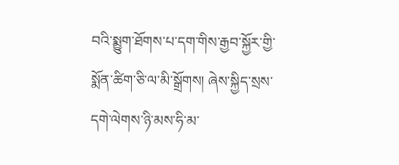བའི་སྨྱུག་ཐོགས་པ་དག་གིས་རྒྱབ་སྐྱོར་གྱི་སྨོན་ཚིག་ཅི་ལ་མི་སྒྲོགས། ཞེས་སྐྱིད་སྲས་དགེ་ལེགས་ཉི་མས་ཧི་མ་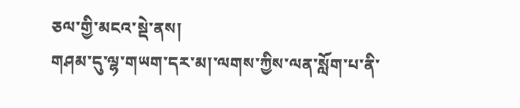ཅལ་གྱི་མངའ་སྡེ་ནས།
གཤམ་དུ་ལྷ་གཡག་དར་མ།་ལགས་ཀྱིས་ལན་སློག་པ་ནི་